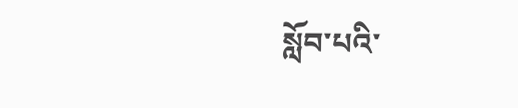སློབ་པའི་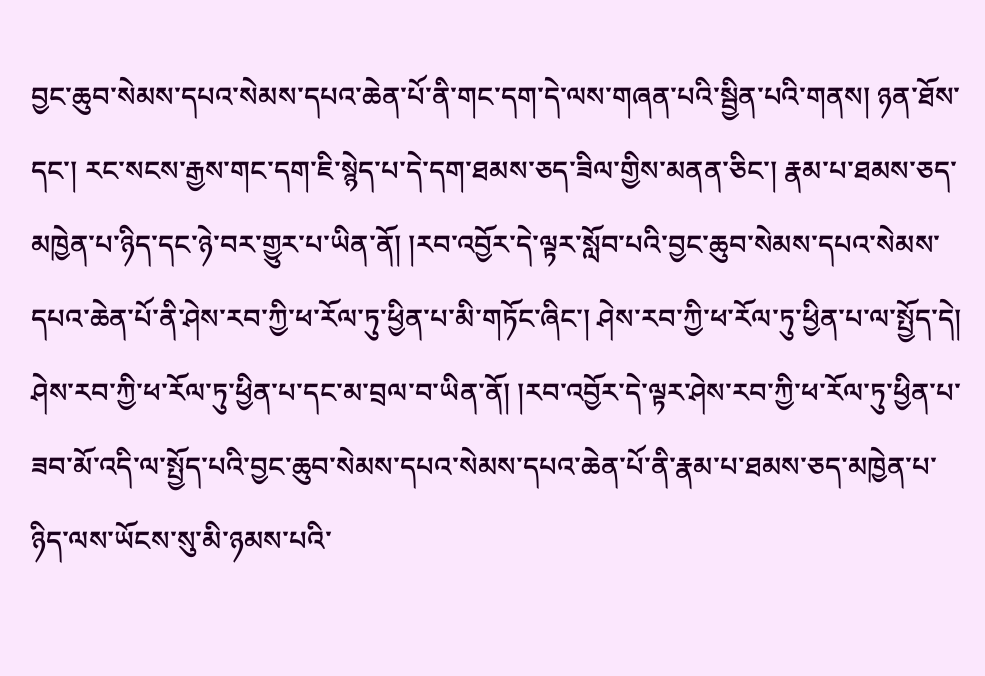བྱང་ཆུབ་སེམས་དཔའ་སེམས་དཔའ་ཆེན་པོ་ནི་གང་དག་དེ་ལས་གཞན་པའི་སྦྱིན་པའི་གནས། ཉན་ཐོས་དང་། རང་སངས་རྒྱས་གང་དག་ཇི་སྙེད་པ་དེ་དག་ཐམས་ཅད་ཟིལ་གྱིས་མནན་ཅིང་། རྣམ་པ་ཐམས་ཅད་མཁྱེན་པ་ཉིད་དང་ཉེ་བར་གྱུར་པ་ཡིན་ནོ། །རབ་འབྱོར་དེ་ལྟར་སློབ་པའི་བྱང་ཆུབ་སེམས་དཔའ་སེམས་དཔའ་ཆེན་པོ་ནི་ཤེས་རབ་ཀྱི་ཕ་རོལ་ཏུ་ཕྱིན་པ་མི་གཏོང་ཞིང་། ཤེས་རབ་ཀྱི་ཕ་རོལ་ཏུ་ཕྱིན་པ་ལ་སྤྱོད་དེ། ཤེས་རབ་ཀྱི་ཕ་རོལ་ཏུ་ཕྱིན་པ་དང་མ་བྲལ་བ་ཡིན་ནོ། །རབ་འབྱོར་དེ་ལྟར་ཤེས་རབ་ཀྱི་ཕ་རོལ་ཏུ་ཕྱིན་པ་ཟབ་མོ་འདི་ལ་སྤྱོད་པའི་བྱང་ཆུབ་སེམས་དཔའ་སེམས་དཔའ་ཆེན་པོ་ནི་རྣམ་པ་ཐམས་ཅད་མཁྱེན་པ་ཉིད་ལས་ཡོངས་སུ་མི་ཉམས་པའི་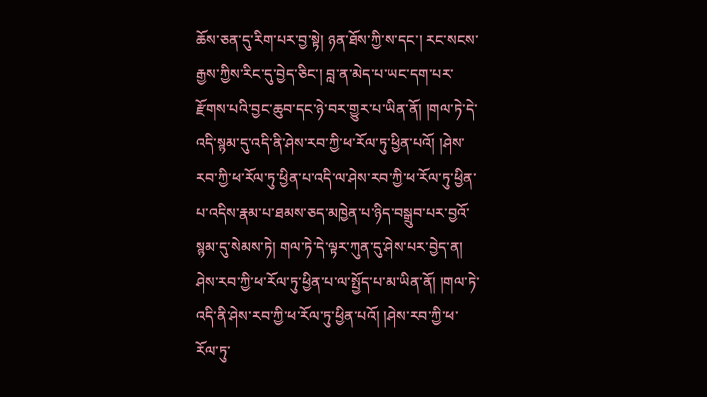ཆོས་ཅན་དུ་རིག་པར་བྱ་སྟེ། ཉན་ཐོས་ཀྱི་ས་དང་། རང་སངས་རྒྱས་ཀྱིས་རིང་དུ་བྱེད་ཅིང་། བླ་ན་མེད་པ་ཡང་དག་པར་རྫོགས་པའི་བྱང་ཆུབ་དང་ཉེ་བར་གྱུར་པ་ཡིན་ནོ། །གལ་ཏེ་དེ་འདི་སྙམ་དུ་འདི་ནི་ཤེས་རབ་ཀྱི་ཕ་རོལ་ཏུ་ཕྱིན་པའོ། །ཤེས་རབ་ཀྱི་ཕ་རོལ་ཏུ་ཕྱིན་པ་འདི་ལ་ཤེས་རབ་ཀྱི་ཕ་རོལ་ཏུ་ཕྱིན་པ་འདིས་རྣམ་པ་ཐམས་ཅད་མཁྱེན་པ་ཉིད་བསྒྲུབ་པར་བྱའོ་སྙམ་དུ་སེམས་ཏེ། གལ་ཏེ་དེ་ལྟར་ཀུན་དུ་ཤེས་པར་བྱེད་ན། ཤེས་རབ་ཀྱི་ཕ་རོལ་ཏུ་ཕྱིན་པ་ལ་སྤྱོད་པ་མ་ཡིན་ནོ། །གལ་ཏེ་འདི་ནི་ཤེས་རབ་ཀྱི་ཕ་རོལ་ཏུ་ཕྱིན་པའོ། །ཤེས་རབ་ཀྱི་ཕ་རོལ་ཏུ་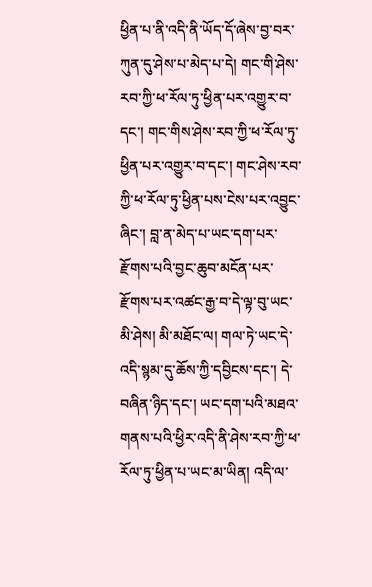ཕྱིན་པ་ནི་འདི་ནི་ཡོད་དོ་ཞེས་བྱ་བར་ཀུན་དུ་ཤེས་པ་མེད་པ་དེ། གང་གི་ཤེས་རབ་ཀྱི་ཕ་རོལ་ཏུ་ཕྱིན་པར་འགྱུར་བ་དང་། གང་གིས་ཤེས་རབ་ཀྱི་ཕ་རོལ་ཏུ་ཕྱིན་པར་འགྱུར་བ་དང་། གང་ཤེས་རབ་ཀྱི་ཕ་རོལ་ཏུ་ཕྱིན་པས་ངེས་པར་འབྱུང་ཞིང་། བླ་ན་མེད་པ་ཡང་དག་པར་རྫོགས་པའི་བྱང་ཆུབ་མངོན་པར་རྫོགས་པར་འཚང་རྒྱ་བ་དེ་ལྟ་བུ་ཡང་མི་ཤེས། མི་མཐོང་ལ། གལ་ཏེ་ཡང་དེ་འདི་སྙམ་དུ་ཆོས་ཀྱི་དབྱིངས་དང་། དེ་བཞིན་ཉིད་དང་། ཡང་དག་པའི་མཐའ་གནས་པའི་ཕྱིར་འདི་ནི་ཤེས་རབ་ཀྱི་ཕ་རོལ་ཏུ་ཕྱིན་པ་ཡང་མ་ཡིན། འདི་ལ་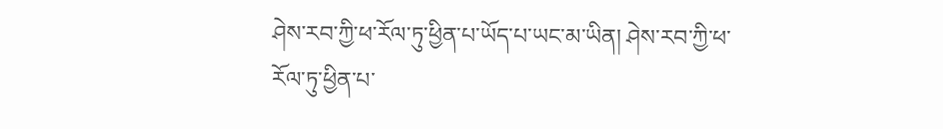ཤེས་རབ་ཀྱི་ཕ་རོལ་ཏུ་ཕྱིན་པ་ཡོད་པ་ཡང་མ་ཡིན། ཤེས་རབ་ཀྱི་ཕ་རོལ་ཏུ་ཕྱིན་པ་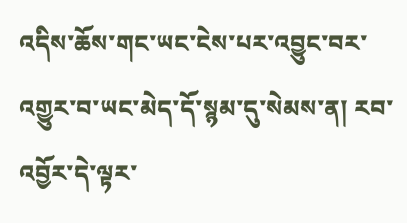འདིས་ཆོས་གང་ཡང་ངེས་པར་འབྱུང་བར་འགྱུར་བ་ཡང་མེད་དོ་སྙམ་དུ་སེམས་ན། རབ་འབྱོར་དེ་ལྟར་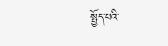སྤྱོད་པའི་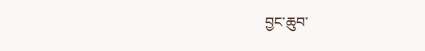བྱང་ཆུབ་